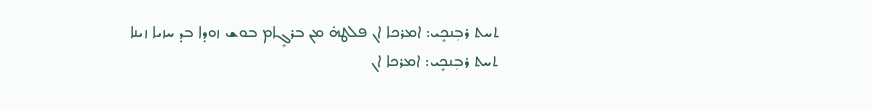ܬܚܬ ܪܒܼܢܟܻܝ: ܐܡܪܟܐ ܐܢ ܦܠܛܗ̇ ܡܢ ܒܪܓܻܐܡ ܒܘܫ ܙܘܕܐ ܒܕ ܚܙܝܐ ܙܝܢܐ
ܬܚܬ ܪܒܼܢܟܻܝ: ܐܡܪܟܐ ܐܢ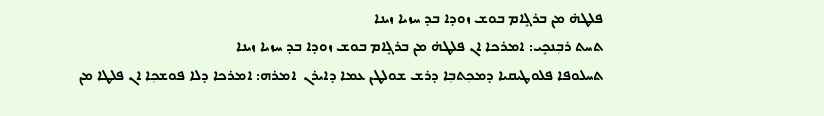ܦܠܛܗ̇ ܡܢ ܒܪܓܻܐܡ ܒܘܫ ܙܘܕܐ ܒܕ ܚܙܝܐ ܙܝܢܐ
ܬܚܬ ܪܒܼܢܟܻܝ: ܐܡܪܟܐ ܐܢ ܦܠܛܗ̇ ܡܢ ܒܪܓܻܐܡ ܒܘܫ ܙܘܕܐ ܒܕ ܚܙܝܐ ܙܝܢܐ
ܬܚܠܘܦܐ ܦܠܘܛܝܩܝܐ ܕܡܟܼܬܒܼܐ ܕܪܫ ܫܘܠܛܢ ܥܡܐ ܕܐܝܪܢ  ܐܡܪܗ: ܐܡܪܟܐ ܕܠܐ ܦܘܫܟܼܐ ܐܢ ܦܠܛܐ ܡܢ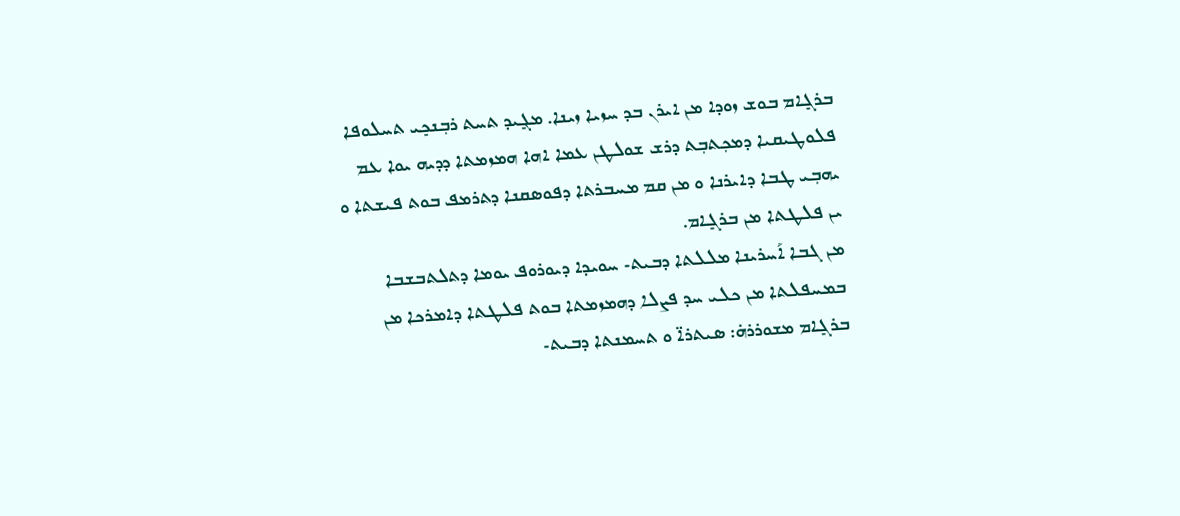ܒܪܓܻܐܡ ܒܘܫ ܙܘܕܐ ܡܢ ܐܝܪܢ ܒܕ ܚܙܝܐ ܙܝܢܐ. ܡܓܻܝܕ ܬܚܬ ܪܒܼܢܟܻܝ ܬܚܠܘܦܐ ܦܠܘܛܝܩܝܐ ܕܡܟܼܬܒܼܬ ܕܪܫ ܫܘܠܛܢ ܥܡܐ ܐܗܐ ܗܡܙܡܬܐ ܕܕܝܗ ܝܘܐ ܥܡ ܝܗܒܼܝ ܛܒܐ ܕܐܝܪܢܐ ܘ ܡܢ ܩܡ ܡܚܒܪܬܐ ܕܦܘܣܩܢܐ ܕܬܪܡܦ ܒܘܬ ܦܝܫܬܐ ܘ ܝܢ ܦܠܛܬܐ ܡܢ ܒܪܓܻܐܡ.
ܡܢ ܓܒܐ ܐܰܚܪܝܢܐ ܡܠܠܬܐ ܕܒܝܬ- ܚܘܝܕܐ ܕܝܘܪܘܦ ܝܘܡܐ ܕܬܠܬܒܫܒܐ ܒܡܚܦܠܬܐ ܡܢ ܟܠܝ ܚܕ ܦܨܠܐ ܕܗܡܙܡܬܐ ܒܘܬ ܦܠܛܬܐ ܕܐܡܪܟܐ ܡܢ ܒܪܓܻܐܡ ܡܫܘܪܪܗ̇: ܣܝܬܪܐ̈ ܘ ܬܚܡܢܬܐ ܕܒܝܬ-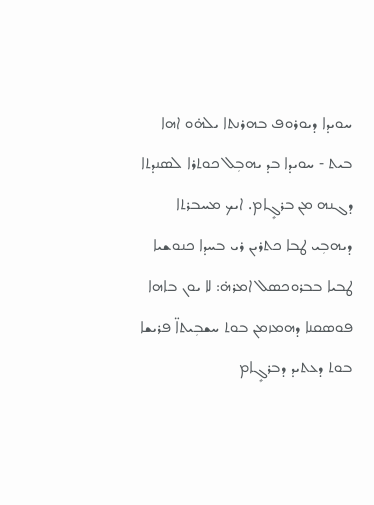ܚܘܝܕܐ ܕܝܘܪܘܦ ܒܗܪܢܬܐ ܝܠܗ̇ܘ ܐܗܐ ܒܝܬ - ܚܘܝܕܐ ܒܕ ܝܗܒܼܠ ܟܘܬܪܐ ܠܣܢܕܬܐ ܕܓܢܗ ܡܢ ܒܪܓܻܐܡ. ܐܝܟ ܡܚܒܪܬܐ ܕܝܗܒܼܝ ܛܒܐ ܟܬܪܝܢ ܪܝ ܒܚܕܐ ܟܢܘܫܝܐ ܛܒܝܐ ܒܒܪܘܟܣܠ ܐܡܪܗ̇: ܠܐ ܝܘܢ ܒܐܗܐ ܦܘܣܩܢܐ ܕܗܡܙܡܢ ܒܘܬ ܚܫܒܼܝܬܐ̈ ܦܪܝܫܐ ܒܘܬ ܕܥܬܝܕ ܕܒܪܓܻܐܡ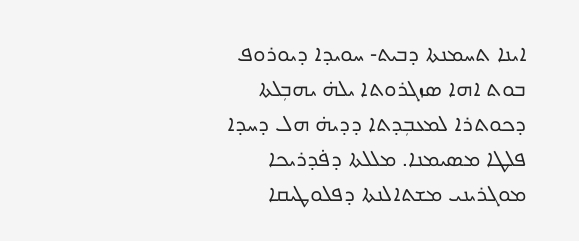ܐܝܢܐ ܬܚܡܢܬܐ ܕܒܝܬ- ܚܘܝܕܐ ܕܝܘܪܘܦ ܒܘܬ ܐܗܐ ܣܙܓܪܘܬܐ ܝܠܗ̇ ܝܗܒܼܠܬܐ ܕܟܘܬܪܐ ܠܡܥܒܼܕܬܐ ܕܕܝܗ̇ ܗܠ ܕܚܕܐ ܦܠܛܐ ܡܣܝܡܢܐ. ܡܠܠܬܐ ܕܦ̇ܕܪܝܟܐ ܡܘܓܪܝܢܝ ܡܫܬܐܠܢܬܐ ܕܦܠܘܛܝܩܐ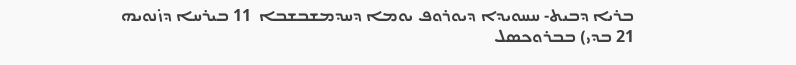ܒܪܝܐ ܕܒܝܬ- ܚܚܘܝܕܐ ܕܝܘܪܘܦ ܝܘܡܐ ܕܚܕܡܫܒܫܒܐ  11 ܒܝܪܚܐ ܕܙ̇ܢܘܝܗ 21 ܒܕܝ) ܒܒܪܘܟܣܠ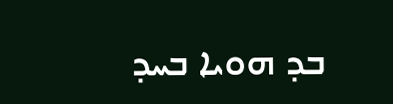ܒܕ ܗܘܝܐ ܒܚܕ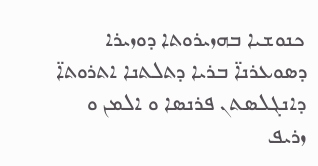ܟܢܘܫܝܐ ܒܗܙܝܪܘܬܐ ܕܘܙܝܪܐ ܕܣܘܥܪܢܐ̈ ܒܪܝܐ ܕܬܠܬܢܐ ܐܬܪܘܬܐ̈ ܕܐܢܓܠܣܬܢ ܦܪܢܣܐ ܘ ܐܠܡܢ ܘ ܙܪܝܦ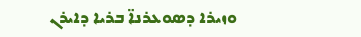ܘܙܝܪܐ ܕܣܘܥܪܢܐ̈ ܒܪܝܐ ܕܐܝܪܢ